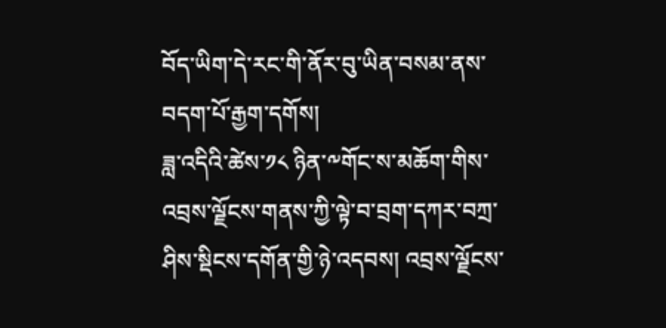བོད་ཡིག་དེ་རང་གི་ནོར་བུ་ཡིན་བསམ་ནས་བདག་པོ་རྒྱག་དགོས།
ཟླ་འདིའི་ཚེས་༡༨ ཉིན་༸གོང་ས་མཆོག་གིས་འབྲས་ལྗོངས་གནས་ཀྱི་ལྟེ་བ་བྲག་དཀར་བཀྲ་ཤིས་སྡིངས་དགོན་གྱི་ཉེ་འདབས། འབྲས་ལྗོངས་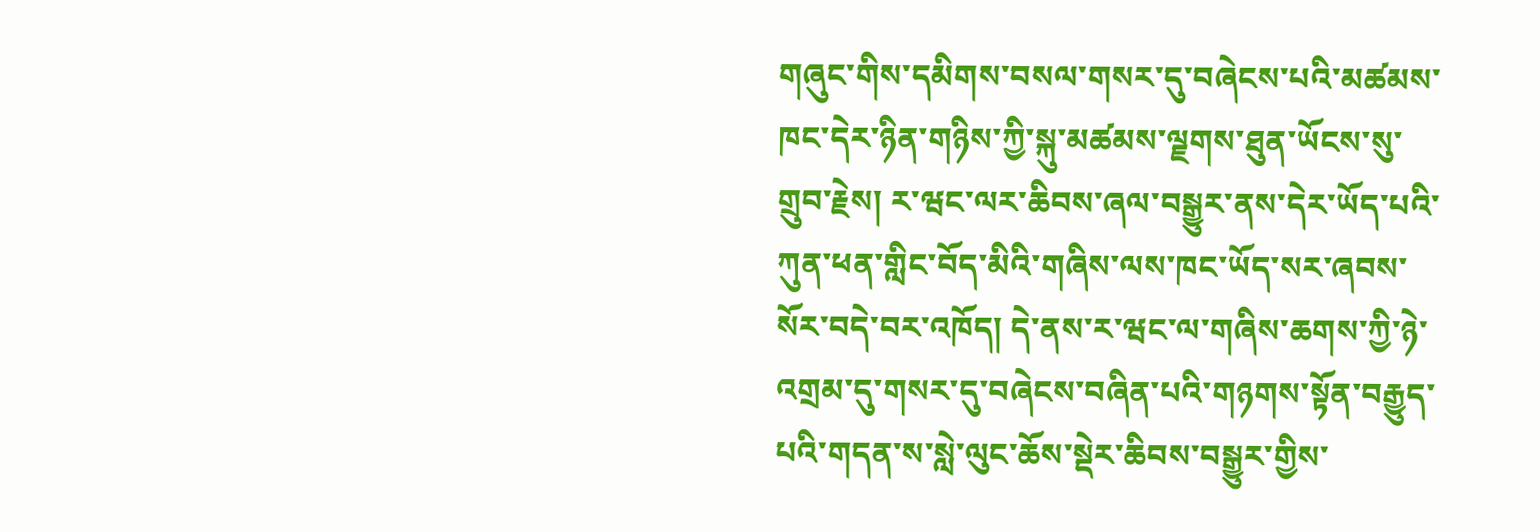གཞུང་གིས་དམིགས་བསལ་གསར་དུ་བཞེངས་པའི་མཚམས་ཁང་དེར་ཉིན་གཉིས་ཀྱི་སྐུ་མཚམས་ལྗགས་ཐུན་ཡོངས་སུ་གྲུབ་རྗེས། ར་ཝང་ལར་ཆིབས་ཞལ་བསྒྱུར་ནས་དེར་ཡོད་པའི་ཀུན་ཕན་གླིང་བོད་མིའི་གཞིས་ལས་ཁང་ཡོད་སར་ཞབས་སོར་བདེ་བར་འཁོད། དེ་ནས་ར་ཝང་ལ་གཞིས་ཆགས་ཀྱི་ཉེ་འགྲམ་དུ་གསར་དུ་བཞེངས་བཞིན་པའི་གཉགས་སྟོན་བརྒྱུད་པའི་གདན་ས་སླེ་ལུང་ཆོས་སྡེར་ཆིབས་བསྒྱུར་གྱིས་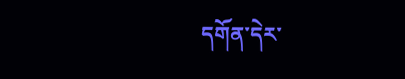དགོན་དེར་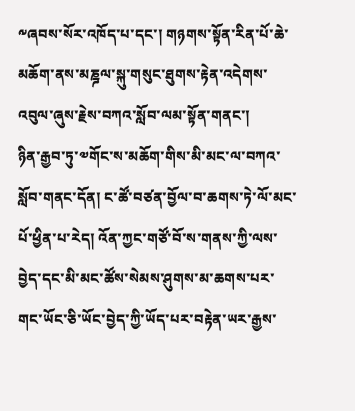༸ཞབས་སོར་འཁོད་པ་དང་། གཉགས་སྟོན་རིན་པོ་ཆེ་མཆོག་ནས་མཎྜལ་སྐུ་གསུང་ཐུགས་རྟེན་འདེགས་འབུལ་ཞུས་རྗེས་བཀའ་སློབ་ལམ་སྟོན་གནང་།
ཉིན་རྒྱབ་ཏུ་༧གོང་ས་མཆོག་གིས་མི་མང་ལ་བཀའ་སློབ་གནང་དོན། ང་ཚོ་བཙན་བྱོལ་བ་ཆགས་ཏེ་ལོ་མང་པོ་ཕྱིན་པ་རེད། འོན་ཀྱང་གཙོ་བོ་ས་གནས་ཀྱི་ལས་བྱེད་དང་མི་མང་ཚོས་སེམས་ཤུགས་མ་ཆགས་པར་གང་ཡོང་ཅི་ཡོང་བྱེད་ཀྱི་ཡོད་པར་བརྟེན་ཡར་རྒྱས་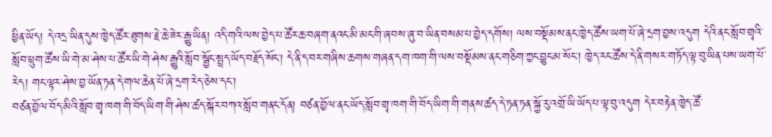ཕྱིན་ཡོད། དེ་འདྲ་ཡིན་དུས་ཁྱེད་ཚོར་ཐུགས་རྗེ་ཆེ་ཟེར་རྒྱུ་ཡིན། འདི་གའི་ལས་བྱེད་པ་ཚོར་ཆ་བཞག་ནའང་མི་མང་གི་ཞབས་ཞུ་བ་ཡིན་བསམ་པ་བྱེད་དགོས། ལས་བསྡོམས་ནང་ཁྱེད་ཚོས་ཡག་པོ་ཞེ་དྲག་བྱས་འདུག དེའི་ནང་སློབ་གྲྭའི་སློབ་ཕྲུག་ཚོས་ཡི་གེ་མ་ཤེས་པ་ཚོར་ཡི་གེ་ཤེས་རྒྱུའི་སློབ་སྦྱོང་སྤྲད་ཡོད་བརྗོད་སོང་། དེ་ནི་ད་བར་གཞིས་ཆགས་གཞན་དག་ཁག་གི་ལས་བསྡོམས་ནང་གཅིག་ཀྱང་བྱུང་མ་སོང་། ཁྱེད་རང་ཚོས་དེ་ནི་གསར་གཏོད་ལྟ་བུ་ཡིན་པས་ཡག་པོ་རེད། གང་ལྟར་ཤེས་བྱ་ཡོན་ཏན་དེ་གལ་ཆེན་པོ་ཞེ་དྲག་རེད་ཅེས་དང་།
བཙན་བྱོལ་བོད་མིའི་སློབ་གྲྭ་ཁག་གི་བོད་ཡིག་གི་ཤེས་ཚད་སྐོར་བཀའ་སློབ་གནང་དོན། བཙན་བྱོལ་ནང་ཡོད་སློབ་གྲྭ་ཁག་གི་བོད་ཡིག་གི་གནས་ཚད་དེ་ཏན་ཏན་སྐྱོ་རུ་འགྲོ་ཡི་ཡོད་པ་ལྟ་བུ་འདུག དེར་བརྟེན་ཁྱེད་ཚོ་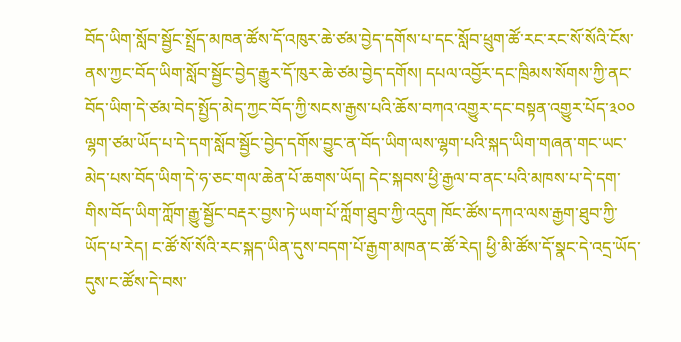བོད་ཡིག་སློབ་སྦྱོང་སྤྲོད་མཁན་ཚོས་དོ་འཁུར་ཆེ་ཙམ་བྱེད་དགོས་པ་དང་སློབ་ཕྲུག་ཚོ་རང་རང་སོ་སོའི་ངོས་ནས་ཀྱང་བོད་ཡིག་སློབ་སྦྱོང་བྱེད་རྒྱུར་དོ་ཁུར་ཆེ་ཙམ་བྱེད་དགོས། དཔལ་འབྱོར་དང་ཁྲིམས་སོགས་ཀྱི་ནང་བོད་ཡིག་དེ་ཙམ་བེད་སྤྱོད་མེད་ཀྱང་བོད་ཀྱི་སངས་རྒྱས་པའི་ཆོས་བཀའ་འགྱུར་དང་བསྟན་འགྱུར་པོད་༣༠༠ ལྷག་ཙམ་ཡོད་པ་དེ་དག་སློབ་སྦྱོང་བྱེད་དགོས་བྱུང་ན་བོད་ཡིག་ལས་ལྷག་པའི་སྐད་ཡིག་གཞན་གང་ཡང་མེད་པས་བོད་ཡིག་དེ་ཧ་ཅང་གལ་ཆེན་པོ་ཆགས་ཡོད། དེང་སྐབས་ཕྱི་རྒྱལ་བ་ནང་པའི་མཁས་པ་དེ་དག་གིས་བོད་ཡིག་ཀློག་རྒྱུ་སྦྱོང་བརྡར་བྱས་ཏེ་ཡག་པོ་ཀློག་ཐུབ་ཀྱི་འདུག ཁོང་ཚོས་དཀའ་ལས་རྒྱག་ཐུབ་ཀྱི་ཡོད་པ་རེད། ང་ཚོ་སོ་སོའི་རང་སྐད་ཡིན་དུས་བདག་པོ་རྒྱག་མཁན་ང་ཚོ་རེད། ཕྱི་མི་ཚོས་དོ་སྣང་དེ་འདྲ་ཡོད་དུས་ང་ཚོས་དེ་བས་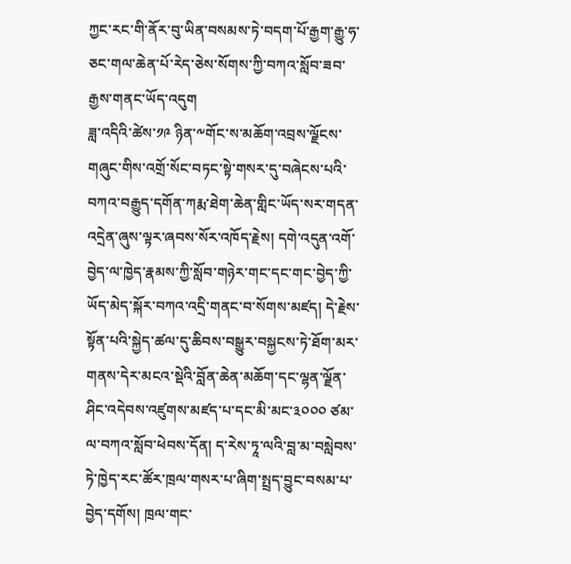ཀྱང་རང་གི་ནོར་བུ་ཡིན་བསམས་ཏེ་བདག་པོ་རྒྱག་རྒྱུ་ཧ་ཅང་གལ་ཆེན་པོ་རེད་ཅེས་སོགས་ཀྱི་བཀའ་སློབ་ཟབ་རྒྱས་གནང་ཡོད་འདུག
ཟླ་འདིའི་ཚེས་༡༩ ཉིན་༸གོང་ས་མཆོག་འབྲས་ལྗོངས་གཞུང་གིས་འགྲོ་སོང་བཏང་སྟེ་གསར་དུ་བཞེངས་པའི་བཀའ་བརྒྱུད་དགོན་ཀརྨ་ཐེག་ཆེན་གླིང་ཡོད་སར་གདན་འདྲེན་ཞུས་ལྟར་ཞབས་སོར་འཁོད་རྗེས། དགེ་འདུན་འགོ་བྱེད་ལ་ཁྱེད་རྣམས་ཀྱི་སློབ་གཉེར་གང་དང་གང་བྱེད་ཀྱི་ཡོད་མེད་སྐོར་བཀའ་འདྲི་གནང་བ་སོགས་མཛད། དེ་རྗེས་སྟོན་པའི་སྐྱེད་ཚལ་དུ་ཆིབས་བསྒྱུར་བསྐྱངས་ཏེ་ཐོག་མར་གནས་དེར་མངའ་སྡེའི་བློན་ཆེན་མཆོག་དང་ལྷན་ལྗོན་ཤིང་འདེབས་འཛུགས་མཛད་པ་དང་མི་མང་༣༠༠༠ ཙམ་ལ་བཀའ་སློབ་ཕེབས་དོན། ད་རེས་ཏཱ་ལའི་བླ་མ་བསླེབས་ཏེ་ཁྱེད་རང་ཚོར་ཁྲལ་གསར་པ་ཞིག་སྤྲད་བྱུང་བསམ་པ་བྱེད་དགོས། ཁྲལ་གང་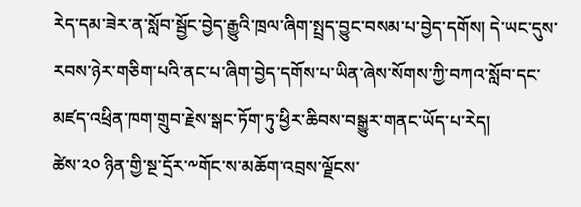རེད་དམ་ཟེར་ན་སློབ་སྦྱོང་བྱེད་རྒྱུའི་ཁྲལ་ཞིག་སྤྲད་བྱུང་བསམ་པ་བྱེད་དགོས། དེ་ཡང་དུས་རབས་ཉེར་གཅིག་པའི་ནང་པ་ཞིག་བྱེད་དགོས་པ་ཡིན་ཞེས་སོགས་ཀྱི་བཀའ་སློབ་དང་མཛད་འཕྲིན་ཁག་གྲུབ་རྗེས་སྒང་ཏོག་ཏུ་ཕྱིར་ཆིབས་བསྒྱུར་གནང་ཡོད་པ་རེད།
ཚེས་༢༠ ཉིན་གྱི་སྔ་དྲོར་༸གོང་ས་མཆོག་འབྲས་ལྗོངས་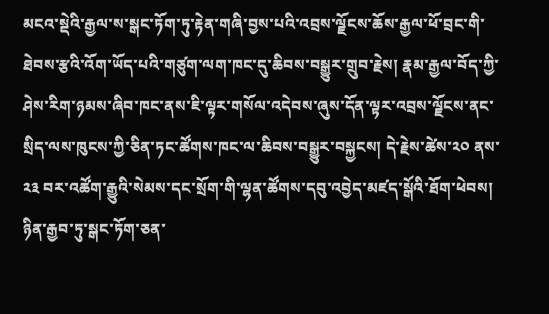མངའ་སྡེའི་རྒྱལ་ས་སྒང་ཏོག་ཏུ་རྟེན་གཞི་བྱས་པའི་འབྲས་ལྗོངས་ཆོས་རྒྱལ་ཕོ་བྲང་གི་ཐེབས་རྩའི་འོག་ཡོད་པའི་གཙུག་ལག་ཁང་དུ་ཆིབས་བསྒྱུར་གྲུབ་རྗེས། རྣམ་རྒྱལ་བོད་ཀྱི་ཤེས་རིག་ཉམས་ཞིབ་ཁང་ནས་ཇི་ལྟར་གསོལ་འདེབས་ཞུས་དོན་ལྟར་འབྲས་ལྗོངས་ནང་སྲིད་ལས་ཁུངས་ཀྱི་ཅིན་ཏང་ཚོགས་ཁང་ལ་ཆིབས་བསྒྱུར་བསྐྱངས། དེ་རྗེས་ཚེས་༢༠ ནས་ ༢༣ བར་འཚོག་རྒྱུའི་སེམས་དང་སྲོག་གི་ལྷན་ཚོགས་དབུ་འབྱེད་མཛད་སྒོའི་ཐོག་ཕེབས། ཉིན་རྒྱབ་ཏུ་སྒང་ཏོག་ཅན་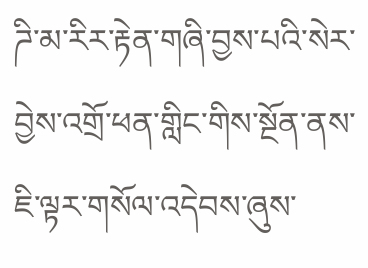ཌི་མ་རིར་རྟེན་གཞི་བྱས་པའི་སེར་བྱེས་འགྲོ་ཕན་གླིང་གིས་སྔོན་ནས་ཇི་ལྟར་གསོལ་འདེབས་ཞུས་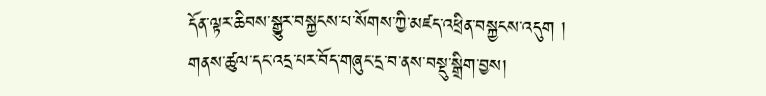དོན་ལྟར་ཆིབས་སྒྱུར་བསྐྱངས་པ་སོགས་ཀྱི་མཛད་འཕྲིན་བསྐྱངས་འདུག །
གནས་ཚུལ་དང་འདྲ་པར་བོད་གཞུང་དྲ་བ་ནས་བསྡུ་སྒྲིག་བྱས།